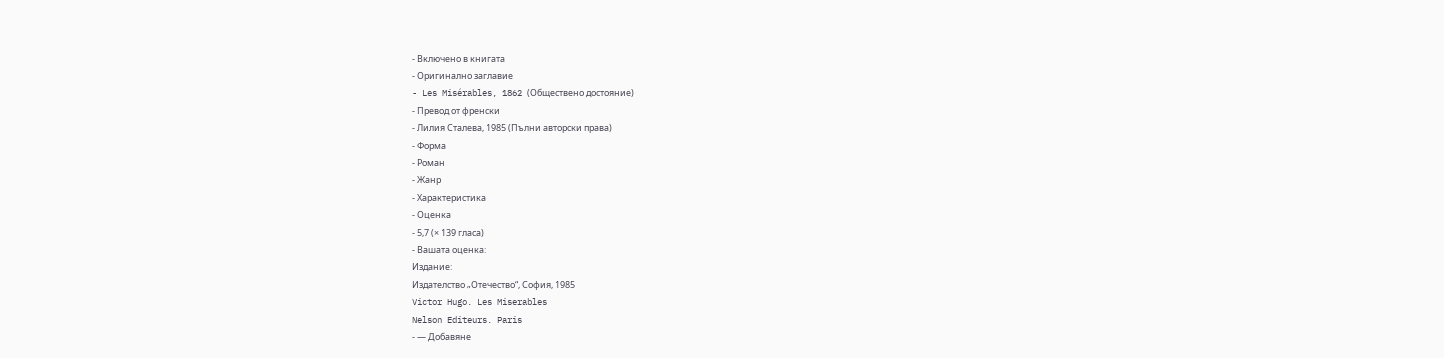- Включено в книгата
- Оригинално заглавие
- Les Misérables, 1862 (Обществено достояние)
- Превод от френски
- Лилия Сталева, 1985 (Пълни авторски права)
- Форма
- Роман
- Жанр
- Характеристика
- Оценка
- 5,7 (× 139 гласа)
- Вашата оценка:
Издание:
Издателство „Отечество“, София, 1985
Victor Hugo. Les Miserables
Nelson Editeurs. Paris
- — Добавяне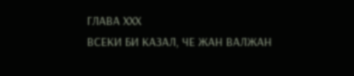ГЛАВА XXX
ВСЕКИ БИ КАЗАЛ, ЧЕ ЖАН ВАЛЖАН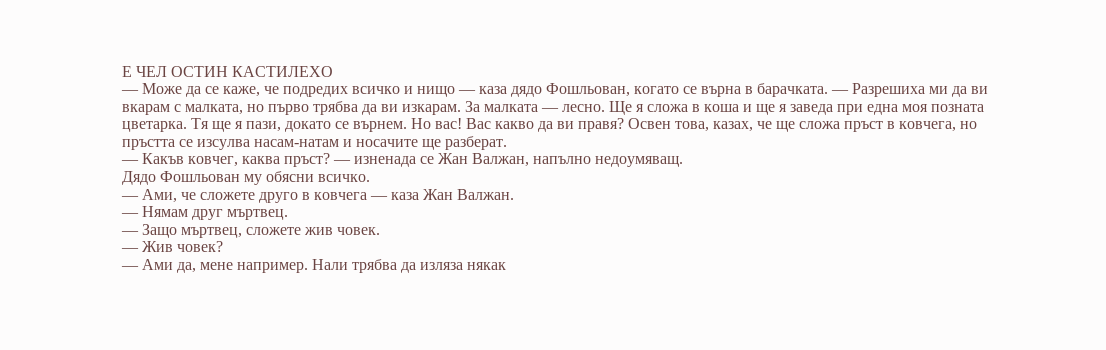Е ЧЕЛ ОСТИН КАСТИЛЕХО
— Може да се каже, че подредих всичко и нищо — каза дядо Фошльован, когато се върна в барачката. — Разрешиха ми да ви вкарам с малката, но първо трябва да ви изкарам. За малката — лесно. Ще я сложа в коша и ще я заведа при една моя позната цветарка. Тя ще я пази, докато се върнем. Но вас! Вас какво да ви правя? Освен това, казах, че ще сложа пръст в ковчега, но пръстта се изсулва насам-натам и носачите ще разберат.
— Какъв ковчег, каква пръст? — изненада се Жан Валжан, напълно недоумяващ.
Дядо Фошльован му обясни всичко.
— Ами, че сложете друго в ковчега — каза Жан Валжан.
— Нямам друг мъртвец.
— Защо мъртвец, сложете жив човек.
— Жив човек?
— Ами да, мене например. Нали трябва да изляза някак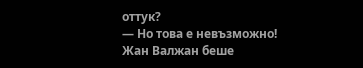оттук?
— Но това е невъзможно!
Жан Валжан беше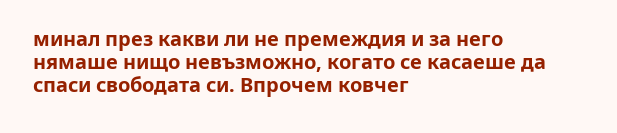минал през какви ли не премеждия и за него нямаше нищо невъзможно, когато се касаеше да спаси свободата си. Впрочем ковчег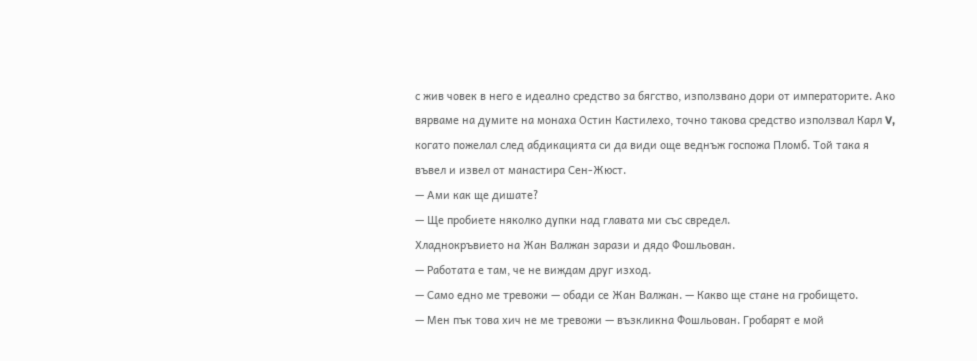с жив човек в него е идеално средство за бягство, използвано дори от императорите. Ако вярваме на думите на монаха Остин Кастилехо, точно такова средство използвал Карл V, когато пожелал след абдикацията си да види още веднъж госпожа Пломб. Той така я въвел и извел от манастира Сен-Жюст.
— Ами как ще дишате?
— Ще пробиете няколко дупки над главата ми със свредел.
Хладнокръвието на Жан Валжан зарази и дядо Фошльован.
— Работата е там, че не виждам друг изход.
— Само едно ме тревожи — обади се Жан Валжан. — Какво ще стане на гробището.
— Мен пък това хич не ме тревожи — възкликна Фошльован. Гробарят е мой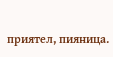приятел, пияница.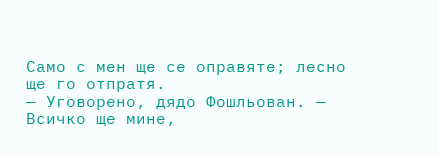Само с мен ще се оправяте; лесно ще го отпратя.
— Уговорено, дядо Фошльован. — Всичко ще мине,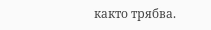както трябва.